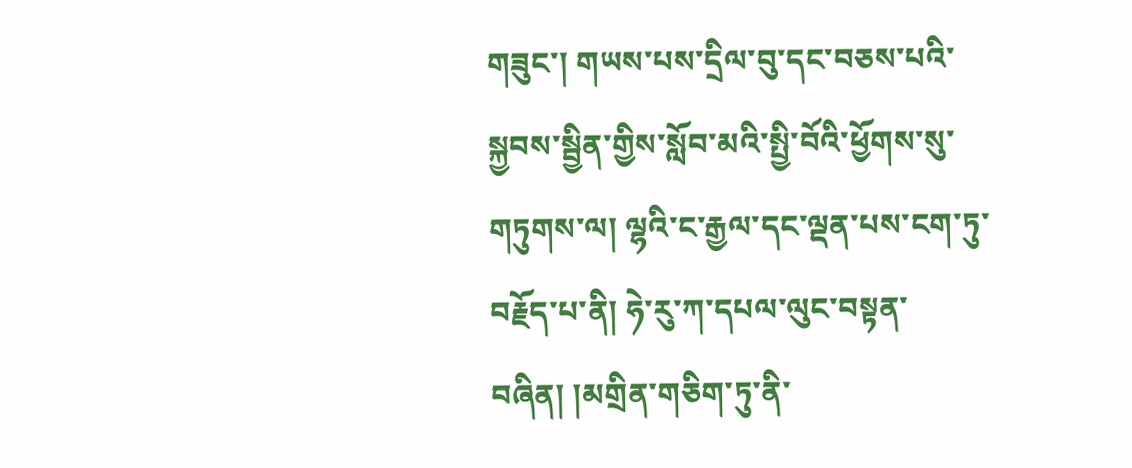གཟུང་། གཡས་པས་དྲིལ་བུ་དང་བཅས་པའི་སྐྱབས་སྦྱིན་གྱིས་སློབ་མའི་སྤྱི་བོའི་ཕྱོགས་སུ་གཏུགས་ལ། ལྷའི་ང་རྒྱལ་དང་ལྡན་པས་ངག་ཏུ་བརྗོད་པ་ནི། ཧེ་རུ་ཀ་དཔལ་ལུང་བསྟན་བཞིན། །མགྲིན་གཅིག་ཏུ་ནི་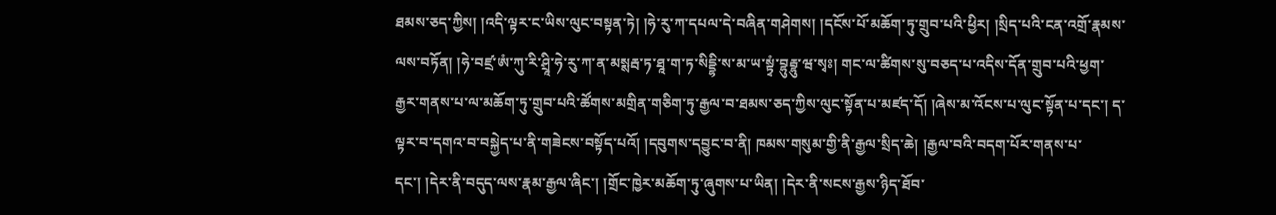ཐམས་ཅད་ཀྱིས། །འདི་ལྟར་ང་ཡིས་ལུང་བསྟན་ཏེ། །ཧེ་རུ་ཀ་དཔལ་དེ་བཞིན་གཤེགས། །དངོས་པོ་མཆོག་ཏུ་གྲུབ་པའི་ཕྱིར། །སྲིད་པའི་ངན་འགྲོ་རྣམས་ལས་བཏོན། །ཧེ་བཛྲ་ཨཾ་ཀུ་རི་ཤྲཱི་ཧེ་རུ་ཀ་ན་མསྶརྦ་ཏ་ཐཱ་ག་ཏ་སིདྡྷི་ས་མ་ཡ་སྟྭཾ་བྷུརྦྷུ་ཝ་སྭཿ། གང་ལ་ཚིགས་སུ་བཅད་པ་འདིས་དོན་གྲུབ་པའི་ཕྱག་རྒྱར་གནས་པ་ལ་མཆོག་ཏུ་གྲུབ་པའི་ཚོགས་མགྲིན་གཅིག་ཏུ་རྒྱལ་བ་ཐམས་ཅད་ཀྱིས་ལུང་སྟོན་པ་མཛད་དོ། །ཞེས་མ་འོངས་པ་ལུང་སྟོན་པ་དང་། ད་ལྟར་བ་དགའ་བ་བསྐྱེད་པ་ནི་གཟེངས་བསྟོད་པའོ། །དབུགས་དབྱུང་བ་ནི། ཁམས་གསུམ་གྱི་ནི་རྒྱལ་སྲིད་ཆེ། །རྒྱལ་བའི་བདག་པོར་གནས་པ་དང་། །དེར་ནི་བདུད་ལས་རྣམ་རྒྱལ་ཞིང་། །གྲོང་ཁྱེར་མཆོག་ཏུ་ཞུགས་པ་ཡིན། །དེར་ནི་སངས་རྒྱས་ཉིད་ཐོབ་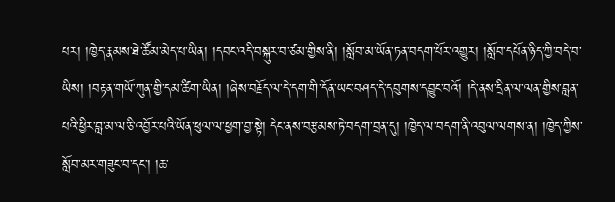པར། །ཁྱེད་རྣམས་ཐེ་ཚོམ་མེད་པ་ཡིན། །དབང་འདི་བསྐུར་བ་ཙམ་གྱིས་ནི། །སློབ་མ་ཡོན་ཏན་བདག་པོར་འགྱུར། །སློབ་དཔོན་ཉིད་ཀྱི་བདེ་བ་ཡིས། །བརྟན་གཡོ་ཀུན་གྱི་དམ་ཚིག་ཡིན། །ཞེས་བརྗོད་ལ་དེ་དག་གི་དོན་ཡང་བཤད་དེ་དབུགས་དབྱུང་བའོ། །དེ་ནས་དྲིན་ལ་ལན་གྱིས་བླན་པའི་ཕྱིར་བླ་མ་ལ་ཅི་འབྱོར་པའི་ཡོན་ཕུལ་ལ་ཕྱག་བྱ་སྟེ། དེང་ནས་བརྩམས་ཏེ་བདག་བྲན་དུ། །ཁྱེད་ལ་བདག་ནི་འབུལ་ལགས་ན། །ཁྱེད་ཀྱིས་སློབ་མར་གཟུང་བ་དང་། །ཆ་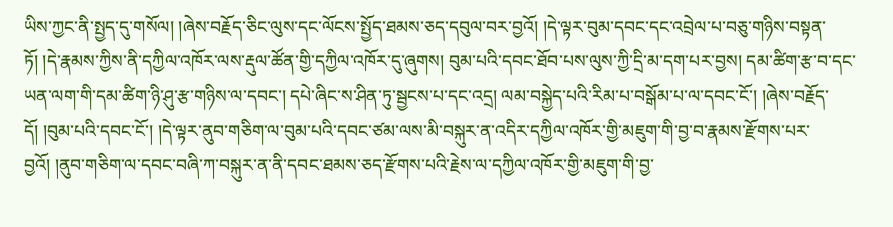ཡིས་ཀྱང་ནི་སྤྱད་དུ་གསོལ། །ཞེས་བརྗོད་ཅིང་ལུས་དང་ལོངས་སྤྱོད་ཐམས་ཅད་དབུལ་བར་བྱའོ། །དེ་ལྟར་བུམ་དབང་དང་འབྲེལ་པ་བཅུ་གཉིས་བསྟན་ཏོ། །དེ་རྣམས་ཀྱིས་ནི་དཀྱིལ་འཁོར་ལས་རྡུལ་ཚོན་གྱི་དཀྱིལ་འཁོར་དུ་ཞུགས། བུམ་པའི་དབང་ཐོབ་པས་ལུས་ཀྱི་དྲི་མ་དག་པར་བྱས། དམ་ཚིག་རྩ་བ་དང་ཡན་ལག་གི་དམ་ཚིག་ཉི་ཤུ་རྩ་གཉིས་ལ་དབང་། དཔེ་ཞིང་ས་ཤིན་ཏུ་སྦྱངས་པ་དང་འདྲ། ལམ་བསྐྱེད་པའི་རིམ་པ་བསྒོམ་པ་ལ་དབང་ངོ་། །ཞེས་བརྗོད་དོ། །བུམ་པའི་དབང་ངོ་། །དེ་ལྟར་ནུབ་གཅིག་ལ་བུམ་པའི་དབང་ཙམ་ལས་མི་བསྐུར་ན་འདིར་དཀྱིལ་འཁོར་གྱི་མཇུག་གི་བྱ་བ་རྣམས་རྫོགས་པར་བྱའོ། །ནུབ་གཅིག་ལ་དབང་བཞི་ཀ་བསྐུར་ན་ནི་དབང་ཐམས་ཅད་རྫོགས་པའི་རྗེས་ལ་དཀྱིལ་འཁོར་གྱི་མཇུག་གི་བྱ་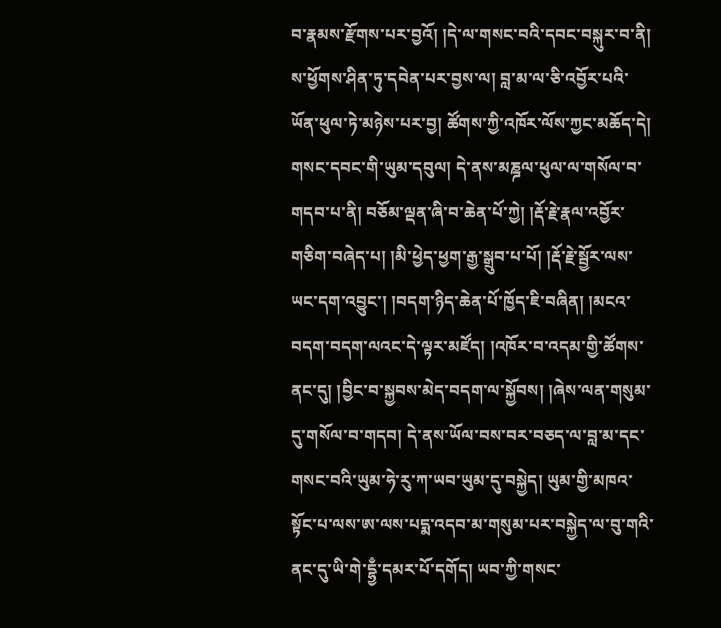བ་རྣམས་རྫོགས་པར་བྱའོ། །དེ་ལ་གསང་བའི་དབང་བསྐུར་བ་ནི། ས་ཕྱོགས་ཤིན་ཏུ་དབེན་པར་བྱས་ལ། བླ་མ་ལ་ཅི་འབྱོར་པའི་ཡོན་ཕུལ་ཏེ་མཉེས་པར་བྱ། ཚོགས་ཀྱི་འཁོར་ལོས་ཀྱང་མཆོད་དེ། གསང་དབང་གི་ཡུམ་དབུལ། དེ་ནས་མཎྜལ་ཕུལ་ལ་གསོལ་བ་གདབ་པ་ནི། བཅོམ་ལྡན་ཞི་བ་ཆེན་པོ་ཀྱེ། །རྡོ་རྗེ་རྣལ་འབྱོར་གཅིག་བཞེད་པ། །མི་ཕྱེད་ཕྱག་རྒྱ་སྒྲུབ་པ་པོ། །རྡོ་རྗེ་སྦྱོར་ལས་ཡང་དག་འབྱུང་། །བདག་ཉིད་ཆེན་པོ་ཁྱོད་ཇི་བཞིན། །མངའ་བདག་བདག་ལའང་དེ་ལྟར་མཛོད། །འཁོར་བ་འདམ་གྱི་ཚོགས་ནང་དུ། །བྱིང་བ་སྐྱབས་མེད་བདག་ལ་སྐྱོབས། །ཞེས་ལན་གསུམ་དུ་གསོལ་བ་གདབ། དེ་ནས་ཡོལ་བས་བར་བཅད་ལ་བླ་མ་དང་གསང་བའི་ཡུམ་ཧེ་རུ་ཀ་ཡབ་ཡུམ་དུ་བསྐྱེད། ཡུམ་གྱི་མཁའ་སྟོང་པ་ལས་ཨ་ལས་པདྨ་འདབ་མ་གསུམ་པར་བསྐྱེད་ལ་བུ་གའི་ནང་དུ་ཡི་གེ་དྷྱྃ་དམར་པོ་དགོད། ཡབ་ཀྱི་གསང་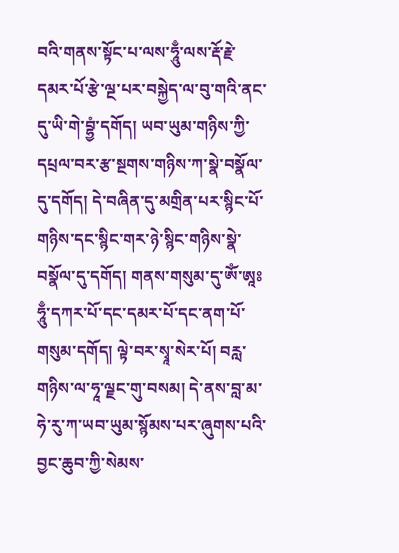བའི་གནས་སྟོང་པ་ལས་ཧཱུྃ་ལས་རྡོ་རྗེ་དམར་པོ་རྩེ་ལྔ་པར་བསྐྱེད་ལ་བུ་གའི་ནང་དུ་ཡི་གེ་བྷྱཾ་དགོད། ཡབ་ཡུམ་གཉིས་ཀྱི་དཔྲལ་བར་རྩ་སྔགས་གཉིས་ཀ་སྣེ་བསྣོལ་དུ་དགོད། དེ་བཞིན་དུ་མགྲིན་པར་སྙིང་པོ་གཉིས་དང་སྙིང་གར་ཉེ་སྙིང་གཉིས་སྣེ་བསྣོལ་དུ་དགོད། གནས་གསུམ་དུ་ཨོཾ་ཨཱཿཧཱུྃ་དཀར་པོ་དང་དམར་པོ་དང་ནག་པོ་གསུམ་དགོད། ལྟེ་བར་སྭཱ་སེར་པོ། བརླ་གཉིས་ལ་ཧཱ་ལྗང་གུ་བསམ། དེ་ནས་བླ་མ་ཧེ་རུ་ཀ་ཡབ་ཡུམ་སྙོམས་པར་ཞུགས་པའི་བྱང་ཆུབ་ཀྱི་སེམས་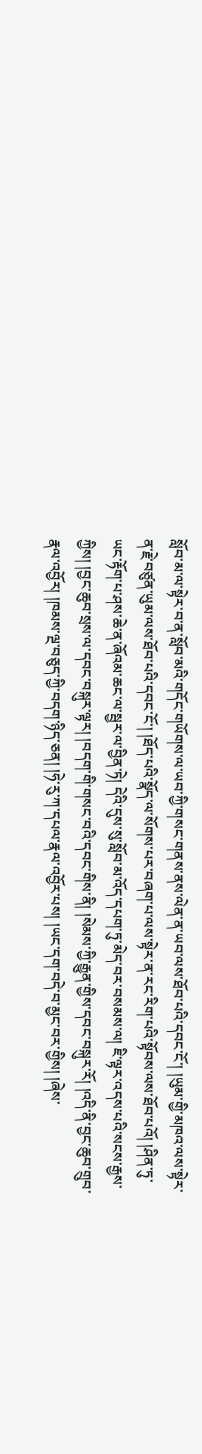སློབ་མ་ལ་སྟེར་བ་ན་སློབ་མའི་གདོང་གཡོགས་ལ་ཡབ་ཀྱི་གསང་གནས་ནས་ལེན་ན་ཡབ་ལས་ཐོབ་པའི་དབང་ངོ་། །ཡུམ་གྱི་མཁའ་ལས་སྟེར་ན་རྗེ་བཙུན་ཡུམ་ལས་ཐོབ་པའི་དབང་ངོ་། །ཐོད་པའི་སྣོད་ལ་སོགས་པར་བཞག་པ་ལས་སྟེར་ན་རང་རིག་པའི་སྟོབས་ལས་ཐོབ་པའོ། །ཤིན་ཏུ་ཡང་རྟོག་པ་ཤས་ཆེ་ན་ཞོའམ་ཆང་ལ་སྦྱར་ལ་བྱིན་ཏེ། དེའི་དུས་སུ་སློབ་མ་འོད་དཔག་ཏུ་མེད་བར་བསམས་ལ། ཇི་ལྟར་འདས་པའི་སངས་རྒྱས་ཀྱིས། །བྱང་ཆུབ་སྲས་ལ་དབང་བསྐུར་ལྟར། །བདག་གི་གསང་བའི་དབང་གིས་ནི། །སེམས་ཀྱི་རྒྱུན་གྱིས་དབང་བསྐུར་རོ། །འདི་ནི་བྱང་ཆུབ་གྲུབ་རྣལ་འབྱོར། །ཁམས་ལྔ་བཅུད་ཀྱི་བདག་ཉིད་ཅན། །ཧེ་རུ་ཀ་དཔལ་རྣལ་འབྱོར་པས། །ཡང་དག་བདེ་བ་མྱང་བར་གྱིས། །ཞེས་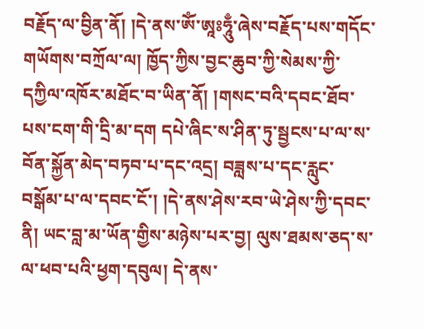བརྗོད་ལ་བྱིན་ནོ། །དེ་ནས་ཨོཾ་ཨཱཿཧཱུྃ་ཞེས་བརྗོད་པས་གདོང་གཡོགས་བཀྲོལ་ལ། ཁྱོད་ཀྱིས་བྱང་ཆུབ་ཀྱི་སེམས་ཀྱི་དཀྱིལ་འཁོར་མཐོང་བ་ཡིན་ནོ། །གསང་བའི་དབང་ཐོབ་པས་ངག་གི་དྲི་མ་དག དཔེ་ཞིང་ས་ཤིན་ཏུ་སྦྱངས་པ་ལ་ས་བོན་སྐྱོན་མེད་བཏབ་པ་དང་འདྲ། བཟླས་པ་དང་རླུང་བསྒོམ་པ་ལ་དབང་ངོ་། །དེ་ནས་ཤེས་རབ་ཡེ་ཤེས་ཀྱི་དབང་ནི། ཡང་བླ་མ་ཡོན་གྱིས་མཉེས་པར་བྱ། ལུས་ཐམས་ཅད་ས་ལ་ཕབ་པའི་ཕྱག་དབུལ། དེ་ནས་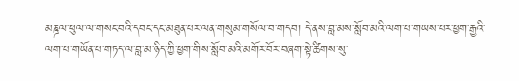མཎྜལ་ཕུལ་ལ་གསང་བའི་དབང་དང་མཐུན་པར་ལན་གསུམ་གསོལ་བ་གདབ། དེ་ནས་བླ་མས་སློབ་མའི་ལག་པ་གཡས་པར་ཕྱག་རྒྱའི་ལག་པ་གཡོན་པ་གཏད་ལ་བླ་མ་ཉིད་ཀྱི་ཕྱག་གིས་སློབ་མའི་མགོར་བོར་བཞག་སྟེ་ཚིགས་སུ་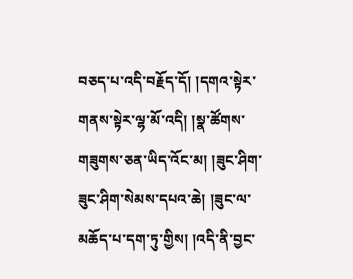བཅད་པ་འདི་བརྗོད་དོ། །དགའ་སྟེར་གནས་སྟེར་ལྷ་མོ་འདི། །སྣ་ཚོགས་གཟུགས་ཅན་ཡིད་འོང་མ། །ཟུང་ཤིག་ཟུང་ཤིག་སེམས་དཔའ་ཆེ། །ཟུང་ལ་མཆོད་པ་དག་ཏུ་གྱིས། །འདི་ནི་བྱང་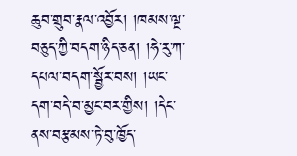ཆུབ་གྲུབ་རྣལ་འབྱོར། །ཁམས་ལྔ་བཅུད་ཀྱི་བདག་ཉིད་ཅན། །ཧེ་རུ་ཀ་དཔལ་བདག་སྦྱོར་བས། །ཡང་དག་བདེ་བ་མྱང་བར་གྱིས། །དེང་ནས་བརྩམས་ཏེ་བུ་ཁྱོད་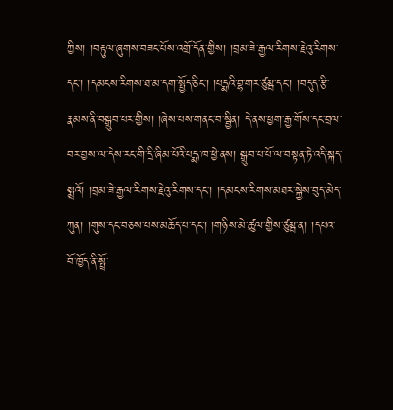ཀྱིས། །བརྟུལ་ཞུགས་བཟང་པོས་འགྲོ་དོན་གྱིས། །བྲམ་ཟེ་རྒྱལ་རིགས་རྗེའུ་རིགས་དང་། །དམངས་རིགས་ཐ་མ་དག་སྤྱོད་ཅིང་། །པདྨའི་བྷ་གར་ཙུམྦ་དང་། །བདུད་རྩི་རྣམས་ནི་བསྒྲུབ་པར་གྱིས། །ཞེས་པས་གནང་བ་སྦྱིན། དེ་ནས་ཕྱག་རྒྱ་གོས་དང་བྲལ་བར་བྱས་ལ་དེས་རང་གི་དྲི་ཞིམ་པོའི་པདྨ་ཁ་ཕྱེ་ནས། སྒྲུབ་པ་པོ་ལ་བསྟན་ཏེ་འདི་སྐད་སྨྲའོ། །བྲམ་ཟེ་རྒྱལ་རིགས་རྗེའུ་རིགས་དང་། །དམངས་རིགས་མཐར་སྐྱེས་བུད་མེད་ཀུན། །གུས་དང་བཅས་པས་མཆོད་པ་དང་། །གཉིས་མེ་ཚུལ་གྱིས་ཙུམྦ་ན། །དཔའ་བོ་ཁྱོད་ནི་སྤྲོ་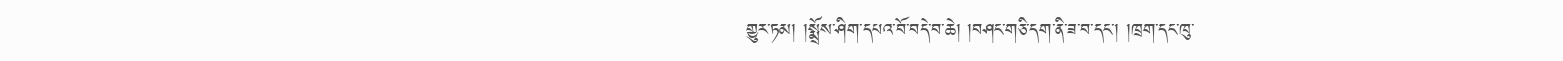གྱུར་ཏམ། །སྨྲོས་ཤིག་དཔའ་བོ་བདེ་བ་ཆེ། །བཤང་གཅི་དག་ནི་ཟ་བ་དང་། །ཁྲག་དང་ཁུ་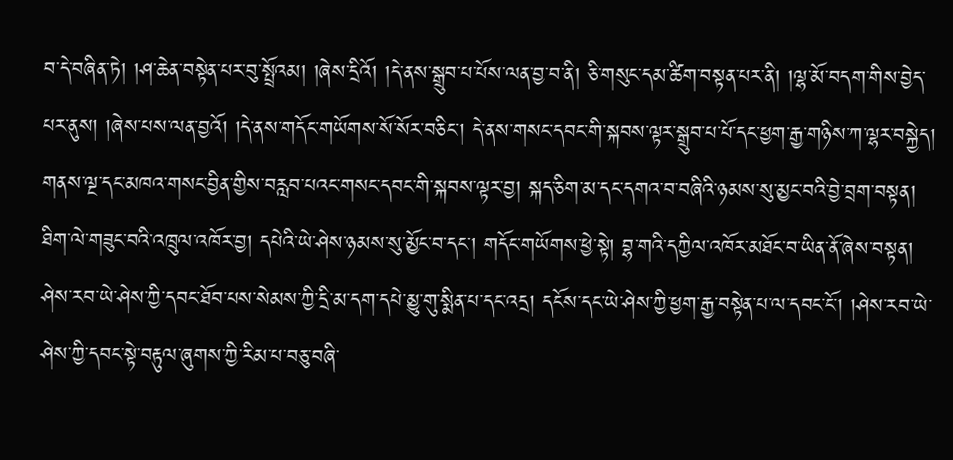བ་དེ་བཞིན་ཏེ། །ཤ་ཆེན་བསྟེན་པར་བུ་སྤྲོའམ། །ཞེས་དྲིའོ། །དེ་ནས་སྒྲུབ་པ་པོས་ལན་བྱ་བ་ནི། ཅི་གསུང་དམ་ཚིག་བསྟན་པར་ནི། །ལྷ་མོ་བདག་གིས་བྱེད་པར་ནུས། །ཞེས་པས་ལན་བྱའོ། །དེ་ནས་གདོང་གཡོགས་སོ་སོར་བཅིང་། དེ་ནས་གསང་དབང་གི་སྐབས་ལྟར་སྒྲུབ་པ་པོ་དང་ཕྱག་རྒྱ་གཉིས་ཀ་ལྷར་བསྐྱེད། གནས་ལྔ་དང་མཁའ་གསང་བྱིན་གྱིས་བརླབ་པའང་གསང་དབང་གི་སྐབས་ལྟར་བྱ། སྐད་ཅིག་མ་དང་དགའ་བ་བཞིའི་ཉམས་སུ་མྱང་བའི་བྱེ་བྲག་བསྟན། ཐིག་ལེ་གཟུང་བའི་འཁྲུལ་འཁོར་བྱ། དཔེའི་ཡེ་ཤེས་ཉམས་སུ་མྱོང་བ་དང་། གདོང་གཡོགས་ཕྱེ་སྟེ། བྷ་གའི་དཀྱིལ་འཁོར་མཐོང་བ་ཡིན་ནོ་ཞེས་བསྟན། ཤེས་རབ་ཡེ་ཤེས་ཀྱི་དབང་ཐོབ་པས་སེམས་ཀྱི་དྲི་མ་དག་དཔེ་མྱུ་གུ་སྨིན་པ་དང་འདྲ། དངོས་དང་ཡེ་ཤེས་ཀྱི་ཕྱག་རྒྱ་བསྟེན་པ་ལ་དབང་ངོ་། །ཤེས་རབ་ཡེ་ཤེས་ཀྱི་དབང་སྟེ་བརྟུལ་ཞུགས་ཀྱི་རིམ་པ་བཅུ་བཞི་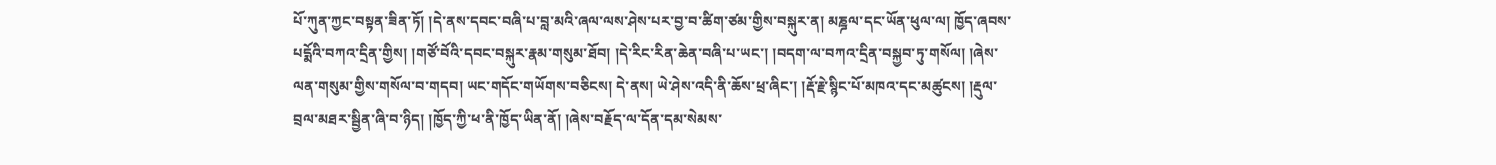པོ་ཀུན་ཀྱང་བསྟན་ཟིན་ཏོ། །དེ་ནས་དབང་བཞི་པ་བླ་མའི་ཞལ་ལས་ཤེས་པར་བྱ་བ་ཚིག་ཙམ་གྱིས་བསྐུར་ན། མཎྜལ་དང་ཡོན་ཕུལ་ལ། ཁྱོད་ཞབས་པདྨོའི་བཀའ་དྲིན་གྱིས། །གཙོ་བོའི་དབང་བསྐུར་རྣམ་གསུམ་ཐོབ། །དེ་རིང་རིན་ཆེན་བཞི་པ་ཡང་། །བདག་ལ་བཀའ་དྲིན་བསྐྱབ་ཏུ་གསོལ། །ཞེས་ལན་གསུམ་གྱིས་གསོལ་བ་གདབ། ཡང་གདོང་གཡོགས་བཅིངས། དེ་ནས། ཡེ་ཤེས་འདི་ནི་ཆོས་ཕྲ་ཞིང་། །རྡོ་རྗེ་སྙིང་པོ་མཁའ་དང་མཚུངས། །རྡུལ་བྲལ་མཐར་སྦྱིན་ཞི་བ་ཉིད། །ཁྱོད་ཀྱི་ཕ་ནི་ཁྱོད་ཡིན་ནོ། །ཞེས་བརྗོད་ལ་དོན་དམ་སེམས་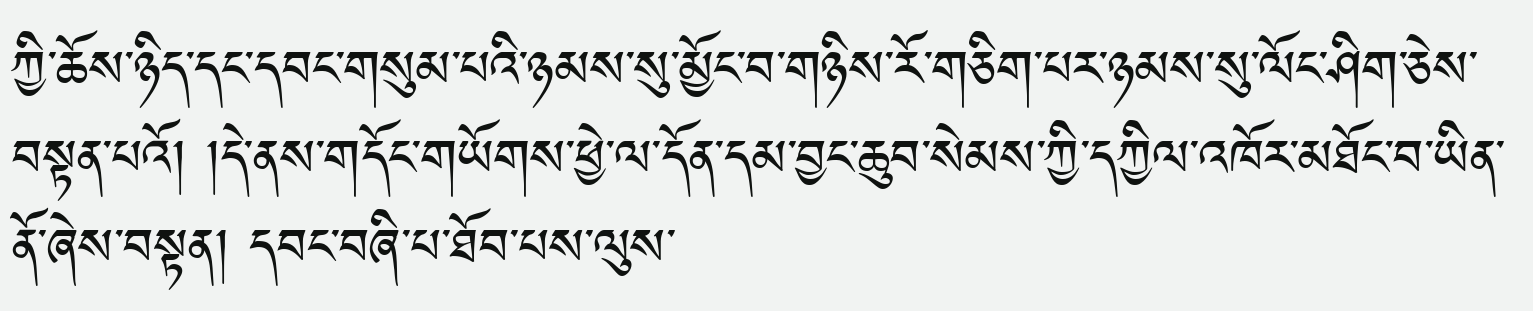ཀྱི་ཆོས་ཉིད་དང་དབང་གསུམ་པའི་ཉམས་སུ་མྱོང་བ་གཉིས་རོ་གཅིག་པར་ཉམས་སུ་ལོང་ཤིག་ཅེས་བསྟན་པའོ། །དེ་ནས་གདོང་གཡོགས་ཕྱེ་ལ་དོན་དམ་བྱང་ཆུབ་སེམས་ཀྱི་དཀྱིལ་འཁོར་མཐོང་བ་ཡིན་ནོ་ཞེས་བསྟན། དབང་བཞི་པ་ཐོབ་པས་ལུས་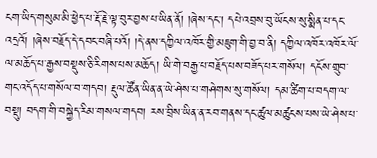ངག་ཡིད་གསུམ་མི་ཕྱེད་པ་རྡོ་རྗེ་ལྟ་བུར་བྱས་པ་ཡིན་ནོ། །ཞེས་དང་། དཔེ་འབྲས་བུ་ཡོངས་སུ་སྨིན་པ་དང་འདྲའོ། །ཞེས་བརྗོད་དེ་དབང་བཞི་པའོ། །དེ་ནས་དཀྱིལ་འཁོར་གྱི་མཇུག་གི་བྱ་བ་ནི། དཀྱིལ་འཁོར་འཁོར་ལོ་ལ་མཆོད་པ་རྒྱས་བསྡུས་ཅི་རིགས་པས་མཆོད། ཡི་གེ་བརྒྱ་པ་བརྗོད་པས་བཟོད་པར་གསོལ། དངོས་གྲུབ་གང་འདོད་པ་གསོལ་བ་གདབ། རྡུལ་ཚོན་ཡིན་ན་ཡེ་ཤེས་པ་གཤེགས་སུ་གསོལ། དམ་ཚིག་པ་བདག་ལ་བསྡུ། བདག་གི་བསྐྱེད་རིམ་གསལ་གདབ། རས་བྲིས་ཡིན་ན་རབ་གནས་དང་ཚུལ་མཚུངས་པས་ཡེ་ཤེས་པ་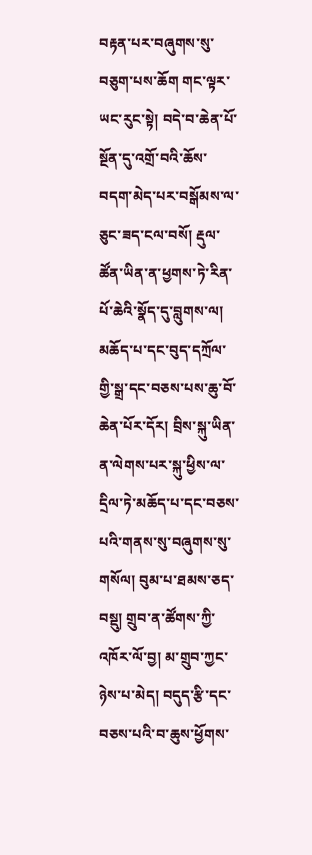བརྟན་པར་བཞུགས་སུ་བཅུག་པས་ཆོག གང་ལྟར་ཡང་རུང་སྟེ། བདེ་བ་ཆེན་པོ་སྔོན་དུ་འགྲོ་བའི་ཆོས་བདག་མེད་པར་བསྒོམས་ལ་ཅུང་ཟད་ངལ་བསོ། རྡུལ་ཚོན་ཡིན་ན་ཕྱགས་ཏེ་རིན་པོ་ཆེའི་སྣོད་དུ་བླུགས་ལ། མཆོད་པ་དང་བུད་དཀྲོལ་གྱི་སྒྲ་དང་བཅས་པས་ཆུ་བོ་ཆེན་པོར་དོར། བྲིས་སྐུ་ཡིན་ན་ལེགས་པར་སྐུ་ཕྱིས་ལ་དྲིལ་ཏེ་མཆོད་པ་དང་བཅས་པའི་གནས་སུ་བཞུགས་སུ་གསོལ། བུམ་པ་ཐམས་ཅད་བསྡུ། གྲུབ་ན་ཚོགས་ཀྱི་འཁོར་ལོ་བྱ། མ་གྲུབ་ཀྱང་ཉེས་པ་མེད། བདུད་རྩི་དང་བཅས་པའི་བ་ཆུས་ཕྱོགས་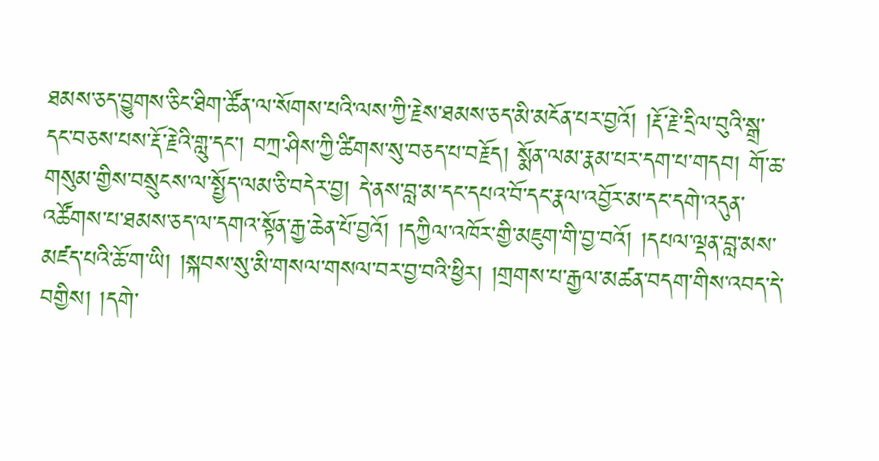ཐམས་ཅད་བྱུགས་ཅིང་ཐིག་ཚོན་ལ་སོགས་པའི་ལས་ཀྱི་རྗེས་ཐམས་ཅད་མི་མངོན་པར་བྱའོ། །རྡོ་རྗེ་དྲིལ་བུའི་སྒྲ་དང་བཅས་པས་རྡོ་རྗེའི་གླུ་དང་། བཀྲ་ཤིས་ཀྱི་ཚིགས་སུ་བཅད་པ་བརྗོད། སྨོན་ལམ་རྣམ་པར་དག་པ་གདབ། གོ་ཆ་གསུམ་གྱིས་བསྲུངས་ལ་སྤྱོད་ལམ་ཅི་བདེར་བྱ། དེ་ནས་བླ་མ་དང་དཔའ་བོ་དང་རྣལ་འབྱོར་མ་དང་དགེ་འདུན་འཚོགས་པ་ཐམས་ཅད་ལ་དགའ་སྟོན་རྒྱ་ཆེན་པོ་བྱའོ། །དཀྱིལ་འཁོར་གྱི་མཇུག་གི་བྱ་བའོ། །དཔལ་ལྡན་བླ་མས་མཛད་པའི་ཆོ་ག་ཡི། །སྐབས་སུ་མི་གསལ་གསལ་བར་བྱ་བའི་ཕྱིར། །གྲགས་པ་རྒྱལ་མཚན་བདག་གིས་འབད་དེ་བགྱིས། །དགེ་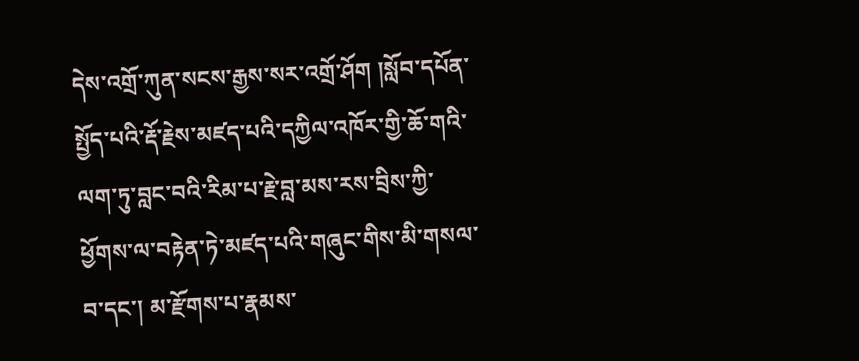དེས་འགྲོ་ཀུན་སངས་རྒྱས་སར་འགྲོ་ཤོག །སློབ་དཔོན་སྤྱོད་པའི་རྡོ་རྗེས་མཛད་པའི་དཀྱིལ་འཁོར་གྱི་ཆོ་གའི་ལག་ཏུ་བླང་བའི་རིམ་པ་རྗེ་བླ་མས་རས་བྲིས་ཀྱི་ཕྱོགས་ལ་བརྟེན་ཏེ་མཛད་པའི་གཞུང་གིས་མི་གསལ་བ་དང་། མ་རྫོགས་པ་རྣམས་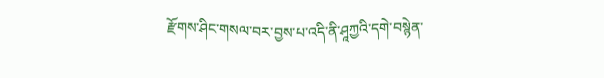རྫོགས་ཤིང་གསལ་བར་བྱས་པ་འདི་ནི་ཤཱཀྱའི་དགེ་བསྙེན་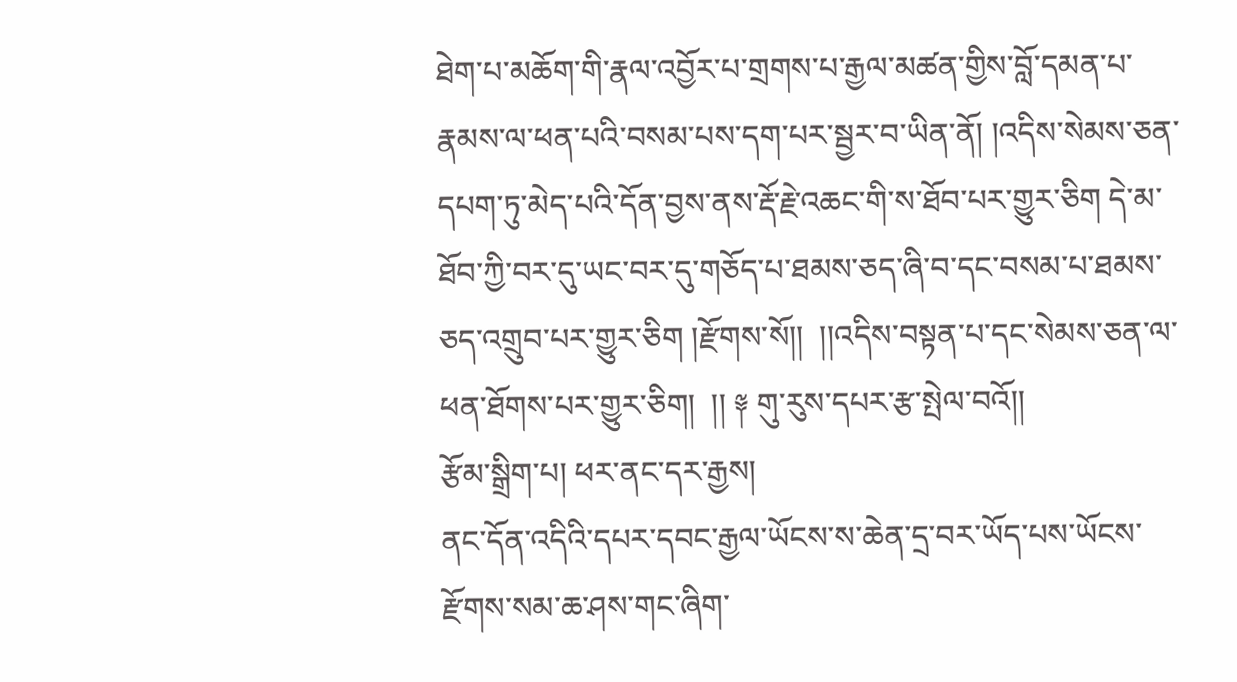ཐེག་པ་མཆོག་གི་རྣལ་འབྱོར་པ་གྲགས་པ་རྒྱལ་མཚན་གྱིས་བློ་དམན་པ་རྣམས་ལ་ཕན་པའི་བསམ་པས་དག་པར་སྦྱར་བ་ཡིན་ནོ། །འདིས་སེམས་ཅན་དཔག་ཏུ་མེད་པའི་དོན་བྱས་ནས་རྡོ་རྗེ་འཆང་གི་ས་ཐོབ་པར་གྱུར་ཅིག དེ་མ་ཐོབ་ཀྱི་བར་དུ་ཡང་བར་དུ་གཅོད་པ་ཐམས་ཅད་ཞི་བ་དང་བསམ་པ་ཐམས་ཅད་འགྲུབ་པར་གྱུར་ཅིག །རྫོགས་སོ།།  །།འདིས་བསྟན་པ་དང་སེམས་ཅན་ལ་ཕན་ཐོགས་པར་གྱུར་ཅིག།  །། ༈ གུ་རུས་དཔར་རྩ་སྤེལ་བའོ།།
རྩོམ་སྒྲིག་པ། ཕར་ནང་དར་རྒྱས།
ནང་དོན་འདིའི་དཔར་དབང་རྒྱལ་ཡོངས་ས་ཆེན་དྲ་བར་ཡོད་པས་ཡོངས་རྫོགས་སམ་ཆ་ཤས་གང་ཞིག་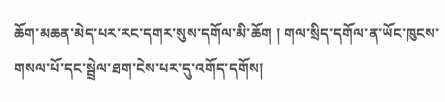ཆོག་མཆན་མེད་པར་རང་དགར་སུས་དགོལ་མི་ཆོག ། གལ་སྲིད་དགོལ་ན་ཡོང་ཁུངས་གསལ་པོ་དང་སྦྲེལ་ཐག་ངེས་པར་དུ་འགོད་དགོས།